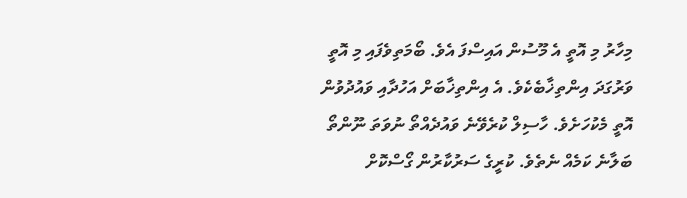މިހާރު މި އޮތީ އެ މޫސުން އައިސްފަ އެވެ. ބޯމަތިވެފައި މި އޮތީ ވަރުގަދަ އިންތިޚާބެކެވެ. އެ އިންތިޚާބަށް އަހުދާއި ވައުދުވުން އޮތީ މެކުހަށެވެ. ހާސިލް ކުރެވޭނެ ވައުދެއްތޯ ނުވަތަ ނޫންތޯ ބަލާނެ ކަމެއް ނެތެވެ. ކުރީގެ ސަރުކާރުން ގޯސްކޮށް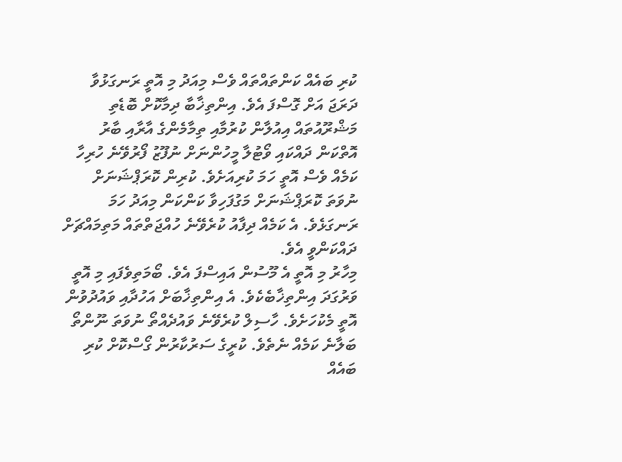ކުރި ބައެއް ކަންތައްތައް ވެސް މިއަދު މި އޮތީ ރަނގަޅުވާ ދަރަޖަ އަށް ގޮސްފަ އެވެ. އިންތިޚާބާ ދިމާކޮށް ބޮޑެތި މަޝްރޫއުތައް އިއުލާން ކުރުމާއި ތިމާމެންގެ އާރާއި ބާރު އޮތްކަން ދައްކައި ވޯޓުލާ މީހުންނަށް ނުފޫޒު ފޯރުވޭނެ ހުރިހާ ކަމެއް ވެސް އޮތީ ހަމަ ކުރިއަށެވެ. ކުރިން ކޮރަޕްޝަނަށް ނުވަތަ ކޮރަޕްޝަނަށް މަގުފަހިވާ ކަންކަން މިއަދު ހަމަ ރަނގަޅެވެ. އެ ކަމެއް ދިފާއު ކުރެވޭނެ ހުއްޖަތްތައް މަތިމައްޗަށް ދައްކަންވީ އެވެ.
މިހާރު މި އޮތީ އެ މޫސުން އައިސްފަ އެވެ. ބޯމަތިވެފައި މި އޮތީ ވަރުގަދަ އިންތިޚާބެކެވެ. އެ އިންތިޚާބަށް އަހުދާއި ވައުދުވުން އޮތީ މެކުހަށެވެ. ހާސިލް ކުރެވޭނެ ވައުދެއްތޯ ނުވަތަ ނޫންތޯ ބަލާނެ ކަމެއް ނެތެވެ. ކުރީގެ ސަރުކާރުން ގޯސްކޮށް ކުރި ބައެއް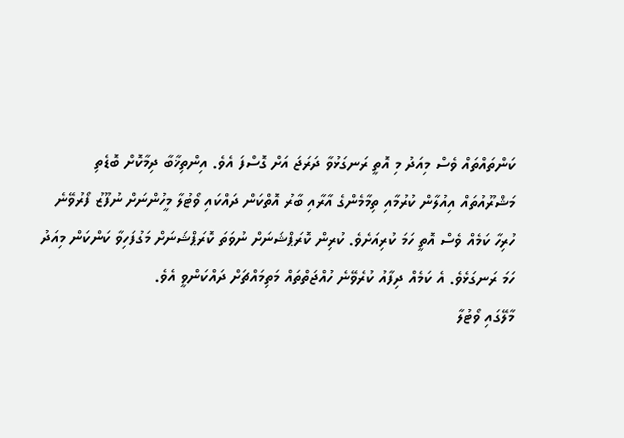ކަންތައްތައް ވެސް މިއަދު މި އޮތީ ރަނގަޅުވާ ދަރަޖަ އަށް ގޮސްފަ އެވެ. އިންތިޚާބާ ދިމާކޮށް ބޮޑެތި މަޝްރޫއުތައް އިއުލާން ކުރުމާއި ތިމާމެންގެ އާރާއި ބާރު އޮތްކަން ދައްކައި ވޯޓުލާ މީހުންނަށް ނުފޫޒު ފޯރުވޭނެ ހުރިހާ ކަމެއް ވެސް އޮތީ ހަމަ ކުރިއަށެވެ. ކުރިން ކޮރަޕްޝަނަށް ނުވަތަ ކޮރަޕްޝަނަށް މަގުފަހިވާ ކަންކަން މިއަދު ހަމަ ރަނގަޅެވެ. އެ ކަމެއް ދިފާއު ކުރެވޭނެ ހުއްޖަތްތައް މަތިމައްޗަށް ދައްކަންވީ އެވެ.
މާލޭގައި ވޯޓުލާ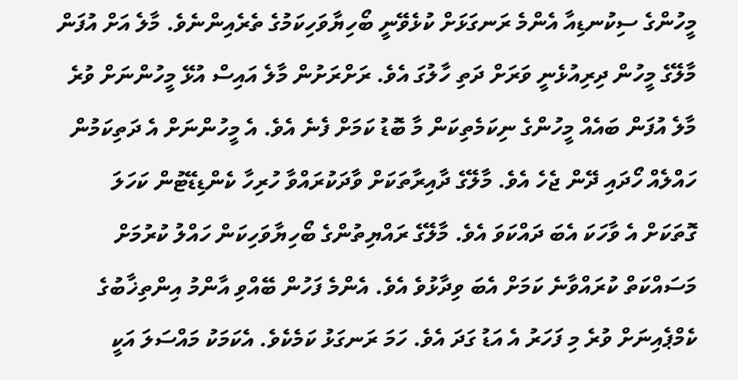މީހުންގެ ސިކުނޑިއާ އެންމެ ރަނގަޅަށް ކުޅެވޭނީ ބޯހިޔާވަހިކަމުގެ ތެރެއިންނެވެ. މާލެ އަށް އުފަން މާލޭގެ މީހުން ދިރިއުޅެނީ ވަރަށް ދަތި ހާލުގަ އެވެ. ރަށްރަށުން މާލެ އައިސް އުޅޭ މީހުންނަށް ވުރެ މާލެ އުފަން ބައެއް މީހުންގެ ނިކަމެތިކަން މާ ބޮޑު ކަމަށް ފެނެ އެވެ. އެ މީހުންނަށް އެ ދަތިކަމުން ހައްލެއް ހޯދައި ދޭން ޖެހެ އެވެ. މާލޭގެ ދާއިރާތަކަށް ވާދަކުރައްވާ ހުރިހާ ކެންޑިޑޭޓުން ކަހަލަ ގޮތަކަށް އެ ވާހަކަ އެބަ ދައްކަވަ އެވެ. މާލޭގެ ރައްޔިތުންގެ ބޯހިޔާވަހިކަން ހައްލު ކުރުމަށް މަސައްކަތް ކުރައްވާނެ ކަމަށް އެބަ ވިދާޅުވެ އެވެ. އެންމެ ފަހުން ބޭއްވި އާންމު އިންތިޚާބުގެ ކެމްޕެއިނަށް ވުރެ މި ފަހަރު އެ އަޑު ގަދަ އެވެ. ހަމަ ރަނގަޅު ކަމެކެވެ. އެކަމަކު މައްސަލަ އަކީ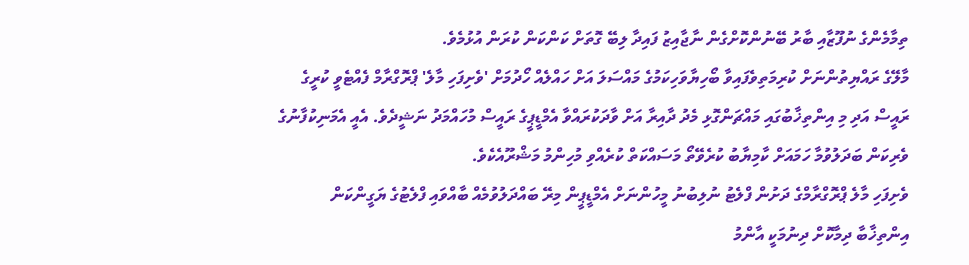ތިމާމެންގެ ނުފޫޒާއި ބާރު ބޭނުންކޮށްގެން ނާޖާއިޒު ފައިދާ ލިބޭ ގޮތަށް ކަންކަން ކުރަން އުޅުމެވެ.
މާލޭގެ ރައްޔިތުންނަށް ކުރިމަތިވެފައިވާ ބޯހިޔާވަހިކަމުގެ މައްސަލަ އަށް ހައްލެއް ހޯދުމަށް 'ވެށިފަހި މާލެ' ޕްރޮގްރާމް ފެއްޓެވީ ކުރީގެ ރައީސް އަދި މި އިންތިޚާބުގައި މައްޗަންގޮޅި މެދު ދާއިރާ އަށް ވާދަކުރައްވާ އެމްޑީޕީގެ ރައީސް މުހައްމަދު ނަޝީދެވެ. އެއީ އެމަނިކުފާނުގެ ވެރިކަން ބަދަލުވުމާ ހަމައަށް ކާމިޔާބު ކުރެވޭތޯ މަސައްކަތް ކުރެއްވި މުހިންމު މަޝްރޫއެކެވެ.
ވެށިފަހި މާލެ ޕްރޮގްރާމްގެ ދަށުން ފްލެޓު ނުލިބުނު މީހުންނަށް އެމްޑީޕީން މިރޭ ބައްދަލުވުމެއް ބާއްވައި ފްލެޓުގެ ޔަގީންކަން އިންތިޚާބާ ދިމާކޮށް ދިނުމަކީ އާންމު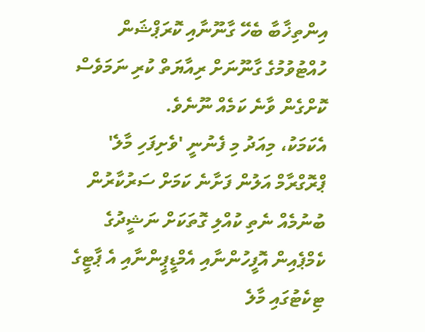އިންތިޚާބާ ބެހޭ ގާނޫނާއި ކޮރަޕްޝަން ހުއްޓުވުމުގެ ގާނޫނަށް ރިއާޔަތް ކުރި ނަމަވެސް ކޮށްގެން ވާނެ ކަމެއް ނޫނެވެ.
އެކަމަކު، މިއަދު މި ފެނުނީ 'ވެށިފަހި މާލެ' ޕްރޮގްރާމް އަލުން ފަށާނެ ކަމަށް ސަރުކާރުން ބުނުމެއް ނެތި ކުއްލި ގޮތަކަށް ނަޝީދުގެ ކެމްޕެއިން އޮފީހުންނާއި އެމްޑީޕީންނާއި އެ ޕާޓީގެ ޓިކެޓުގައި މާލެ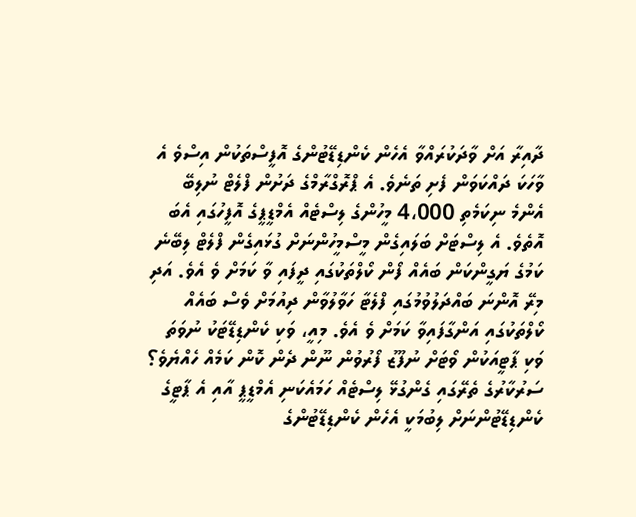ދާއިރާ އަށް ވާދަކުރައްވާ އެހެން ކެންޑިޑޭޓުންގެ އޮފީސްތަކުން އިސްވެ އެ ވާހަކަ ދައްކަވަން ފެށި ތަނެވެ. އެ ޕްރޮގްރާމްގެ ދަށުން ފްލެޓް ނުލިބޭ އެންމެ ނިކަމެތި 4،000 މީހުންގެ ލިސްޓެއް އެމްޑީޕީގެ އޮފީހުގައި އެބަ އޮތެވެ. އެ ލިސްޓަށް ބަލައިގެން މީސްމީހުންނަށް ގުޅައިގެން ފްލެޓް ލިބޭނެ ކަމުގެ ޔަގީންކަން ބައެއް ފޯން ކޯލްތަކުގައި ދީފައި ވާ ކަމަށް ވެ އެވެ. އަދި މިރޭ އޮންނަ ބައްދަލުވުމުގައި ފްލެޓާ ހަވާލުވާން ދިއުމަށް ވެސް ބައެއް ކޯލްތަކުގައި އަންގާފައިވާ ކަމަށް ވެ އެވެ. މިއީ، ވަކި ކެންޑިޑޭޓަކު ނުވަތަ ވަކި ޕާޓީއަކުން ވޯޓަށް ނުފޫޒު ފޯރުވުން ނޫން ދެން ކޮން ކަމެއް ހެއްޔެވެ؟ ސަރުކާރުގެ ތެރޭގައި ގެންގުޅޭ ލިސްޓެއް ހަމައެކަނި އެމްޑީޕީ އާއި އެ ޕާޓީގެ ކެންޑިޑޭޓުންނަށް ލިބުމަކީ އެހެން ކެންޑިޑޭޓުންގެ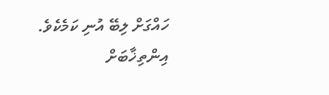ހައްގަށް ލިބޭ އުނި ކަމެކެވެ. އިންތިޚާބަށް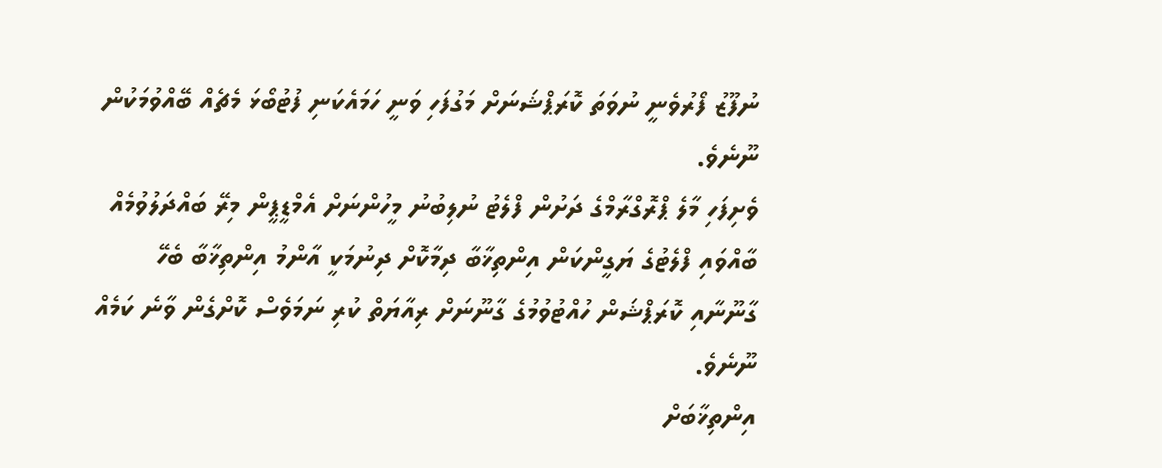ނުފޫޒު ފޯރުވެނީ ނުވަތަ ކޮރަޕްޝަނަށް މަގުފަހި ވަނީ ހަމައެކަނި ފުޓުބޯޅަ މެޗެއް ބޭއްވުމަކުން ނޫނެވެ.
ވެށިފަހި މާލެ ޕްރޮގްރާމްގެ ދަށުން ފްލެޓު ނުލިބުނު މީހުންނަށް އެމްޑީޕީން މިރޭ ބައްދަލުވުމެއް ބާއްވައި ފްލެޓުގެ ޔަގީންކަން އިންތިޚާބާ ދިމާކޮށް ދިނުމަކީ އާންމު އިންތިޚާބާ ބެހޭ ގާނޫނާއި ކޮރަޕްޝަން ހުއްޓުވުމުގެ ގާނޫނަށް ރިއާޔަތް ކުރި ނަމަވެސް ކޮށްގެން ވާނެ ކަމެއް ނޫނެވެ.
އިންތިޚާބަށް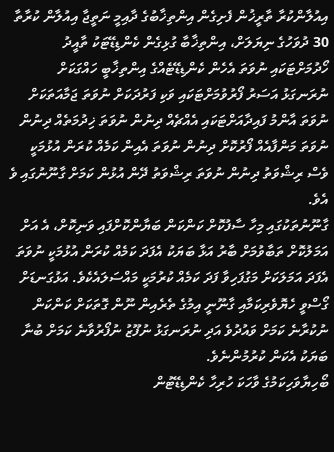އިއުލާންކުރާ ތާރީޚުން ފެށިގެން އިންތިޚާބުގެ ދާއިމީ ނަތީޖާ އިއުލާން ކުރާތާ 30 ދުވަހުގެ ނިޔަލަށް، އިންތިޚާބާ ގުޅިގެން ކެންޑިޑޭޓަކު ތާއީދު ހޯދުމަށްޓަކައި ނުވަތަ އެހެން ކެންޑިޑޭޓެއްގެ އިންތިޚާބީ ހައްގަކަށް ނުރަނގަޅު އަސަރު ފޯރުވުމަށްޓަކައި ވަކި ފަރުދަކަށް ނުވަތަ ޖަމާއަތަކަށް ނުވަތަ އާންމު ފައިދާއަށްޓަކައި އެއްޗެއް ދިނުން ނުވަތަ ޚިދުމަތެއް ދިނުން ނުވަތަ މަންފާއެއް ފޯރުކޮށް ދިނުން ނުވަތަ އެއިން ކަމެއް ކުރަން އުޅުމަކީ ވެސް ރިޝްވަތު ދިނުން ނުވަތަ ރިޝްވަތު ދޭން އުޅުން ކަމަށް ގާނޫނުގައި ވެ އެވެ.
ގާނޫނުތަކުގައި މިހާ ސާފުކޮށް ކަންކަން ބަޔާންކޮށްފައި ވަނިކޮށް، އެ އަށް އަމަލުކޮށް ތަބާވުމަށް ބާރު އަޅާ ބަޔަކު އެފަދަ ކަމެއް ކުރަން އުޅުމަކީ ނުވަތަ އެފަދަ އަމަލަކަށް މަގުފަހިވާ ފަދަ ކަމެއް ކުރުމަކީ މައްސަލައެކެވެ. އަޅުގަނޑަށް ގޯސްވީ ހެޔޮވެރިކަމާއި ގާނޫނީ އިމުގެ ތެރެއިން ނޫން ގޮތަކަށް ކަންކަން ނުކުރާނެ ކަމަށް ވައުދުވެ އަދި ނުރަނގަޅު ނުފޫޒު ނުފޯރުވާނެ ކަމަށް ބުނާ ބަޔަކު އެކަން ކުރުމުންނެވެ.
ބޯހިޔާވަހިކަމުގެ ވާހަކަ ހުރިހާ ކެންޑިޑޭޓުން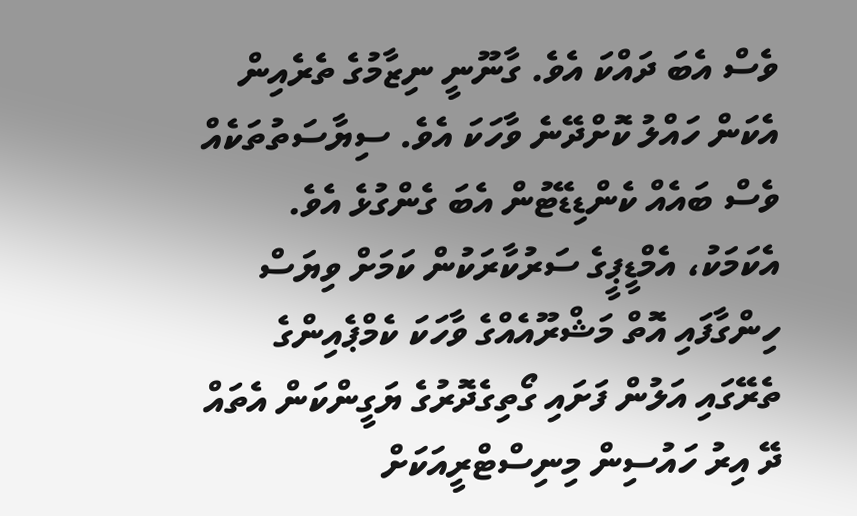ވެސް އެބަ ދައްކަ އެވެ. ގާނޫނީ ނިޒާމުގެ ތެރެއިން އެކަން ހައްލު ކޮށްދޭނެ ވާހަކަ އެވެ. ސިޔާސަތުތަކެއް ވެސް ބައެއް ކެންޑިޑޭޓުން އެބަ ގެންގުޅެ އެވެ. އެކަމަކު، އެމްޑީޕީގެ ސަރުކާރަކުން ކަމަށް ވިޔަސް ހިންގާފައި އޮތް މަޝްރޫއެއްގެ ވާހަކަ ކެމްޕެއިންގެ ތެރޭގައި އަލުން ފަށައި ގޯތިގެދޮރުގެ ޔަގީންކަން އެތައް ދޭ އިރު ހައުސިން މިނިސްޓްރީއަކަށް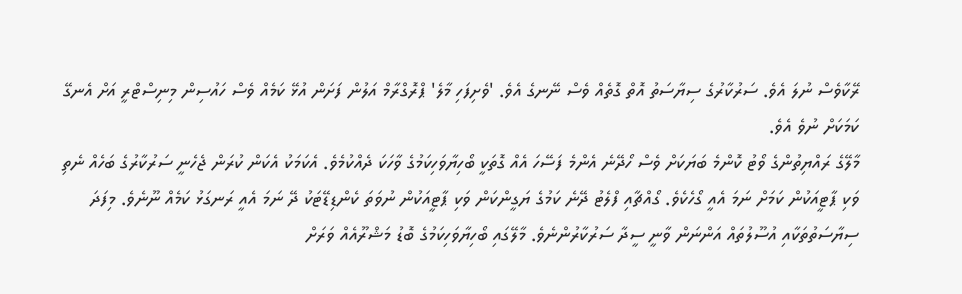ރޭކާވެސް ނުލަ އެވެ. ސަރުކާރުގެ ސިޔާސަތު އޮތް ގޮތެއް ވެސް ނޭނގެ އެވެ. 'ވެށިފަހި މާލެ' ޕްރޮގްރާމް އަލުން ފަށަން އުޅޭ ކަމެއް ވެސް ހައުސިން މިނިސްޓްރީ އަށް އެނގޭ ކަމަކަށް ނުވެ އެވެ.
މާލޭގެ ރައްޔިތުންގެ ވޯޓު ކޮންމެ ބަޔަކަށް ވެސް ހޯދޭނެ އެންމެ ފަސޭހަ އެއް ގޮތަކީ ބޯހިޔާވަހިކަމުގެ ވާހަކަ ދެއްކުމެވެ. އެކަމަކު އެކަން ކުރަން ޖެހެނީ ސަރުކާރުގެ ބަހެއް ނެތި ވަކި ޕާޓީއަކުން ކަމަށް ނަމަ އެއީ ގޯހެކެވެ. ގޯއްޗާއި ފްލެޓު ދޭނެ ކަމުގެ ޔަގީންކަން ވަކި ޕާޓީއަކުން ނުވަތަ ކެންޑިޑޭޓަކު ދޭ ނަމަ އެއީ ރަނގަޅު ކަމެއް ނޫނެވެ. މިފަދަ ސިޔާސަތުތަކާއި އުސޫލުތައް އަންނަން ވާނީ ސީދާ ސަރުކާރުންނެވެ. މާލޭގައި ބޯހިޔާވަހިކަމުގެ ބޮޑު މަޝްރޫއެއް ވަރަށް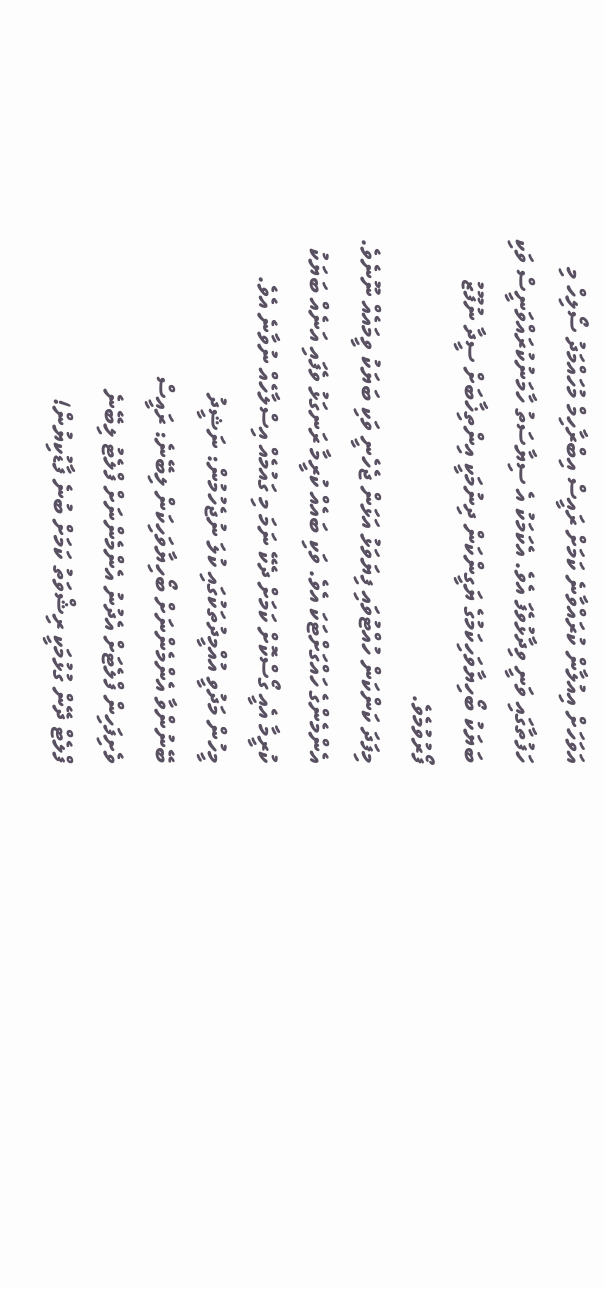އަވަހަށް އިއުލާން ކުރައްވާނެ ކަމަށް ރައީސް އިބްރާހިމް މުހައްމަދު ސޯލިހް މި ހަފުތާގައި ވަނީ ވިދާޅުވެފަ އެވެ. އެކަމަކު އެ ސިޔާސަތު ހާމަނުކުރައްވަނީސް ވަކި ބަޔަކު ބޯހިޔާވަހިކަމުގެ ޔަގީންކަން ދިނުމަކީ އިންތިޚާބަށް ސީދާ ނުފޫޒު ފޯރުވުމެވެ.
މިފަދަ ކަންކަން ހުއްޓުވައި ފިޔަވަޅު އަޅަން ޖެހެނީ ވަކި ބަޔަކު ވީމައެއް ނޫނެވެ. އެންމެންގެ ހައްގަށްޓަކަ އެވެ. ވަކި ބައެއް ކުރީމާ ރަނގަޅު ވެފައި އަނެއް ބަޔަކު ކުރީމާ އެއީ ގޯސްކޮށް ކަމަށް ދެކޭ ނަމަ މި ގައުމެއް އިސްލާހެއް ނުވާނެ އެވެ.
މީހުން މަދުވީ އުއްމީދުތަކުގައި ކުލަ ނުޖެހުމުން: ނަޝީދު
ބޭނުންވާ އެންމެންނަށް ބޯހިޔާވަހިކަން ލިބޭނެ: ރައީސް
ވެށިފަހިން ފްލެޓަށް އެދުނު އެންމެންނަށް ފްލެޓު ލިބޭނެ
ފްލެޓް ދޭން ގުޅުމަކީ ރިޝްވަތު ކަމަށް ބުނެ ފާޑުކިޔުން!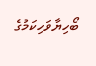ބޯހިޔާވަހިކަމުގެ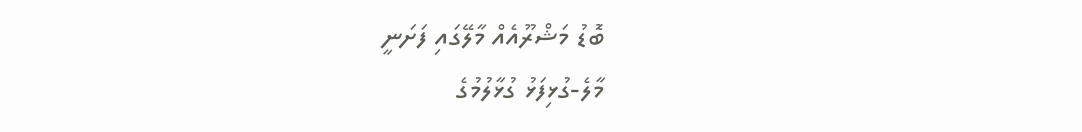ބޮޑު މަޝްރޫއެއް މާލޭގައި ފަށަނީ
މާލެ-ގުޅިފަޅު ގުޅާލުމުގެ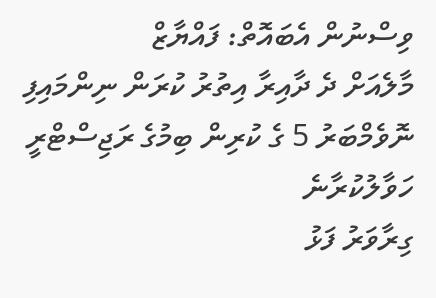ވިސްނުން އެބައޮތް: ފައްޔާޒް
މާލެއަށް ދެ ދާއިރާ އިތުރު ކުރަން ނިންމައިފި
ނޮވެމްބަރު 5 ގެ ކުރިން ބިމުގެ ރަޖިސްޓްރީ ހަވާލުކުރާނެ
ގިރާވަރު ފަޅު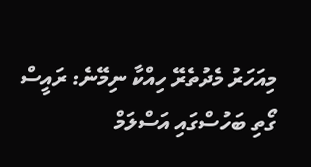މިއަހަރު މެދުތެރޭ ހިއްކާ ނިމޭނެ: ރައީސް
ގޯތި ބަހުސްގައި އަސްލަމް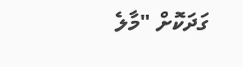ގަދަކޮށް "މާލެ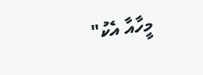މީހާއާ އެކު"